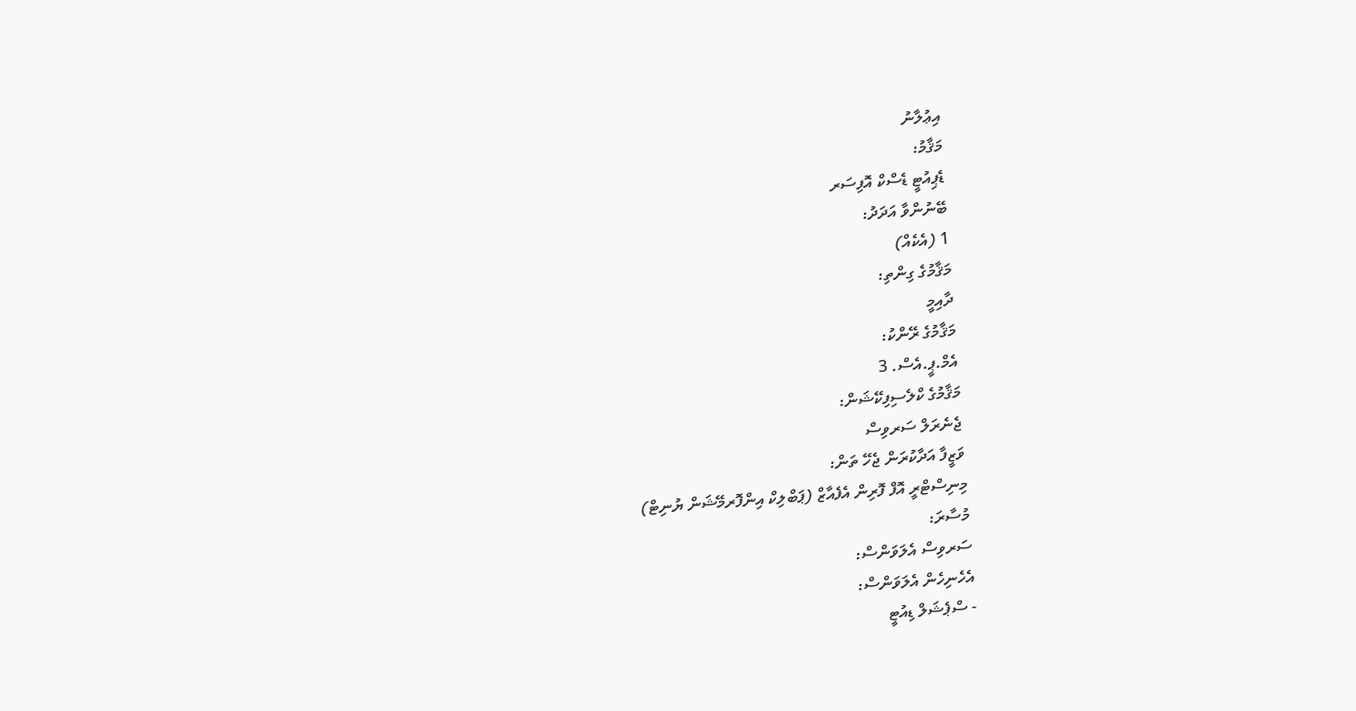އިޢުލާނު
މަޤާމު:
ޑެޕިއުޓީ ޑެސްކް އޮފިސަރ
ބޭނުންވާ އަދަދު:
1 (އެކެއް)
މަޤާމުގެ ގިންތި:
ދާއިމީ
މަޤާމުގެ ރޭންކު:
އެމް.ޕީ.އެސް. 3
މަޤާމުގެ ކްލެސިފިކޭޝަން:
ޖެނެރަލް ސަރވިސް
ވަޒީފާ އަދާކުރަން ޖެހޭ ތަން:
މިނިސްޓްރީ އޮފް ފޮރިން އެފެއާޒް (ޕަބްލިކް އިންފޮރމޭޝަން ޔުނިޓް)
މުސާރަ:
ސަރވިސް އެލަވަންސް:
އެހެނިހެން އެލަވަންސް:
- ސްޕެޝަލް ޑިއުޓީ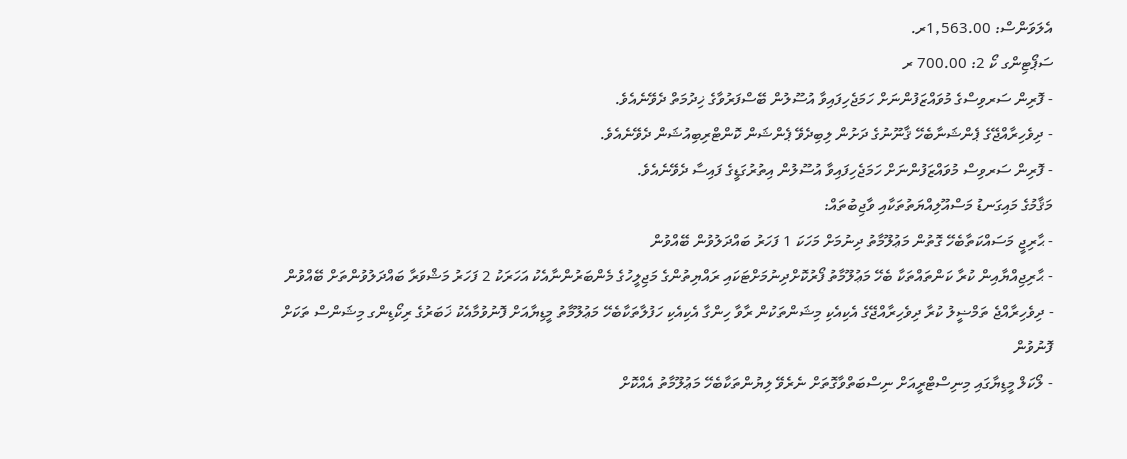އެލަވަންސް: 1,563.00ރ.
ސަޕޯޓިންގ ކޯ 2: 700.00 ރ
- ފޮރިން ސަރވިސްގެ މުވައްޒަފުންނަށް ހަމަޖެހިފައިވާ އުސޫލުން ބޭސްފަރުވާގެ ޚިދުމަތް ދެވޭނެއެވެ.
- ދިވެހިރާއްޖޭގެ ޕެންޝަނާބެހޭ ޤާނޫނުގެ ދަށުން ލިބިދެވޭ ޕެންޝަން ކޮންޓްރިބިއުޝަން ދެވޭނެއެވެ.
- ފޮރިން ސަރވިސް މުވައްޒަފުންނަށް ހަމަޖެހިފައިވާ އުސޫލުން އިތުރުގަޑީގެ ފައިސާ ދެވޭނެއެވެ.
މަޤާމުގެ މައިގަނޑު މަސްއޫލިއްޔަތުތަކާއި ވާޖިބުތައް:
- ޙާރިޖީ މަސައްކަތާބެހޭ ގޮތުން މަޢުލޫމާތު ދިނުމަށް މަހަކަ 1 ފަހަރު ބައްދަލުވުން ބޭއްވުން
- ޙާރިޖިއްޔާއިން ކުރާ ކަންތައްތަކާ ބެހޭ މަޢުލޫމާތު ފޯރުކޮށްދިނުމަށްޓަކައި ރައްޔިތުންގެ މަޖިލީހުގެ މެންބަރުންނާއެކު އަހަރަކު 2 ފަހަރު މަޝްވަރާ ބައްދަލުވުންތަށް ބޭއްވުން
- ދިވެހިރާއްޖެ ތަމްޟީލު ކުރާ ދިވެހިރާއްޖޭގެ އެކިއެކި މިޝަންތަކުން ރާވާ ހިންގާ އެކިއެކި ހަފުލާތަކާބެހޭ މަޢުލޫމާތު މީޑިޔާއަށް ފޮނުވުމާއެކު ޚަބަރުގެ ރިކޯޑިންގ މިޝަންސް ތަކަށް ފޮނުވުން
- ލޯކަލް މީޑިޔާގައި މިނިސްޓްރީއަށް ނިސްބަތްވާގޮތަށް ނެރެވޭ ލިޔުންތަކާބެހޭ މަޢުލޫމާތު އެއްކޮށް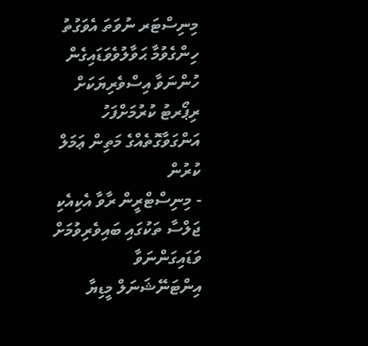މިނިސްޓަރ ނުވަތަ އެވަގުތު ހިންގެވުމާ ޙަވާލުވެވަޑައިގެން ހުންނަވާ އިސްވެރިޔަކަށް ރިޕޯރޓު ކުރުމަށްފަހު އަންގަވާގޮތެއްގެ މަތިން ޢަމަލް ކުރުން
- މިނިސްޓްރީން ރާވާ އެކިއެކި ޖަލްސާ ތަކުގައި ބައިވެރިވުމަށް ވަޑައިގަންނަވާ އިންޓަނޭޝަނަލް މީޑިޔާ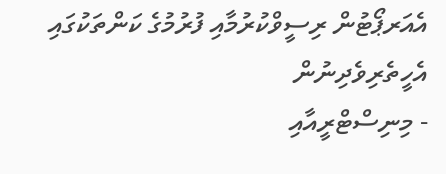އެއަރޕޯޓުން ރިސީވްކުރުމާއި ފުރުމުގެ ކަންތަކުގައި އެހީތެރިވެދިނުން
- މިނިސްޓްރީއާއި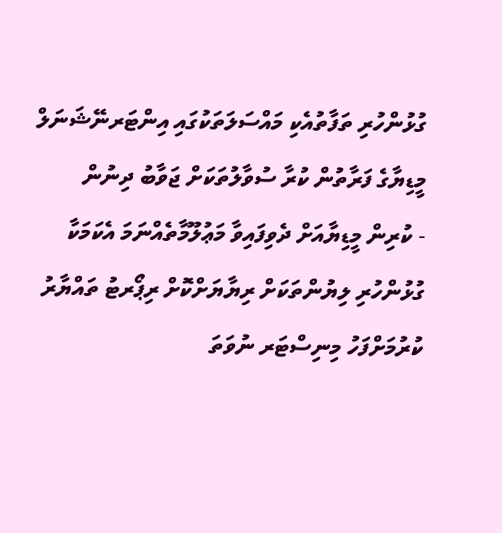ގުޅުންހުރި ތަފާތުއެކި މައްސަލަތަކުގައި އިންޓަރނޭޝަނަލް މީޑިޔާގެ ފަރާތުން ކުރާ ސުވާލުތަކަށް ޖަވާބު ދިނުން
- ކުރިން މީޑިޔާއަށް ދެވިފައިވާ މަޢުލޫމާތެއްނަމަ އެކަމަކާ ގުޅުންހުރި ލިޔުންތަކަށް ރިޔާޔަށްކޮށް ރިޕޯރޓު ތައްޔާރު ކުރުމަށްފަހު މިނިސްޓަރ ނުވަތަ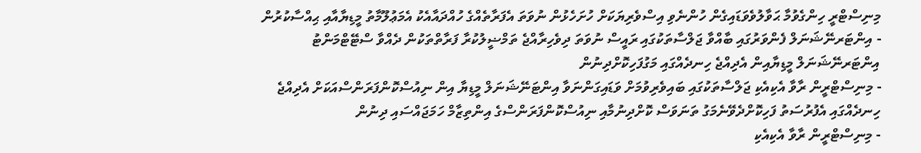މިނިސްޓްރީ ހިންގެވުމާ ޙަވާލުވެވަޑައިގެން ހުންނެވި އިސްވެރިޔަކަށް ހުށަހެޅުން ނުވަތަ އެފަރާތެއްގެ ހުއްދައާއެކު އެމަޢުލޫމާތު މީޑިޔާއާއި ޙިއްސާކުރުން
- އިންޓަރނޭޝަނަލް ފެންވަރުގައި ބާއްވާ ޖަލްސާތަކުގައި ރައީސް ނުވަތަ ދިވެހިރާއްޖެ ތަމްޟީލުކުރާ ފަރާތްތަކުން ދެއްވާ ސްޓޭޓްމަންޓު އިންޓަރނޭޝަނަލް މީޑިޔާއިން އެދިއްޖެ ހިނދެއްގައި މަގުފަހިކޮށްދިނުން
- މިނިސްޓްރީން ރާވާ އެކިއެކި ޖަލްސާތަކުގައި ބައިވެރިވުމަށް ވަޑައިގަންނަވާ އިންޓަނޭޝަނަލް މީޑިޔާ އިން ނިއުސްކޮންފަރަންސްއަކަށް އެދިއްޖެ ހިނދެއްގައި އެފުރުސަތު ފަހިކޮށްދެވޭނެމަގު ތަނަވަސް ކޮށްދިނުމާއި ނިއުސްކޮންފަރަންސްގެ އިންތިޒާމް ހަމަޖައްސައި ދިނުން
- މިނިސްޓްރީން ރާވާ އެކިއެކި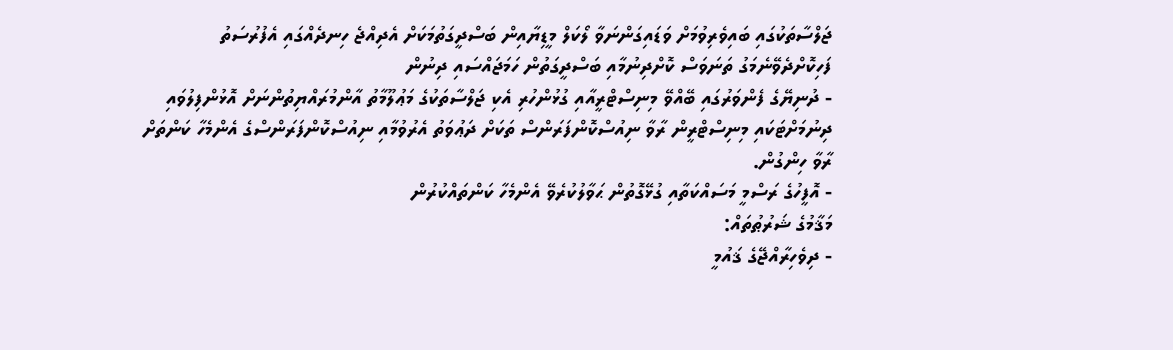ޖަލްސާތަކުގައި ބައިވެރިވުމަށް ވަޑައިގަންނަވާ ލޯކަލް މީޑިޔާއިން ބަސްދީގަތުމަކަށް އެދިއްޖެ ހިނދެއްގައި އެފުރުސަތު ފަހިކޮށްދެވޭނެމަގު ތަނަވަސް ކޮށްދިނުމާއި ބަސްދީގަތުން ހަމަޖައްސައި ދިނުން
- ދުނިޔޭގެ ފެންވަރުގައި ބޭއްވޭ މިނިސްޓްރީއާއި ގުޅުންހުރި އެކި ޖަލްސާތަކުގެ މަޢުލޫމާތު އާންމުރައްޔިތުންނަށް އޮޅުންފިލުވައި ދިނުމަށްޓަކައި މިނިސްޓްރީން ރާވާ ނިއުސްކޮންފަރަންސް ތަކަށް ދަޢުވަތު އެރުވުމާއި ނިއުސްކޮންފަރަންސްގެ އެންމެހާ ކަންތަށް ރާވާ ހިންގުން.
- އޮފީހުގެ ރަސްމީ މަސައްކަތާއި ގުޅޭގޮތުން ޙަވާލުކުރެވޭ އެންމެހާ ކަންތައްކުރުން
މަޤާމުގެ ޝަރުޠުތައް:
- ދިވެހިރާއްޖޭގެ ޤައުމީ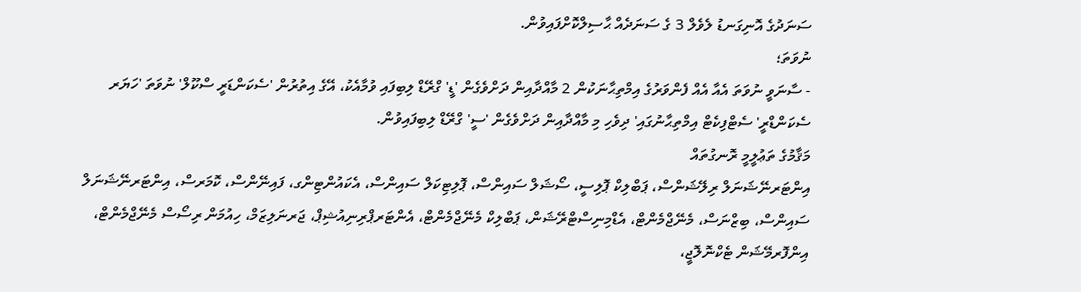ސަނަދުގެ އޮނިގަނޑު ލެވެލް 3 ގެ ސަނަދެއް ޙާސިލްކޮށްފައިވުން.
ނުވަތަ؛
- ސާނަވީ ނުވަތަ އެއާ އެއް ފެންވަރުގެ އިމްތިޙާނަކުން 2 މާއްދާއިން ދަށްވެގެން 'ޑީ' ގްރޭޑް ލިބިފައި ވުމާއެކު، އޭގެ އިތުރުން 'ސެކަންޑަރީ ސްކޫލް' ނުވަތަ 'ހަޔަރ ސެކަންޑްރީ' ސެޓްފިކެޓް އިމްތިޙާނުގައި' ދިވެހި މި މާއްދާއިން ދަށްވެގެން 'ސީ' ގްރޭޑް ލިބިފައިވުން.
މަޤާމުގެ ތަޢުލީމީ ރޮނގުތައް
އިންޓަރނޭޝަނަލް ރިލޭޝަންސް، ޕަބްލިކް ޕޮލިސީ، ސޯޝަލް ސައިންސް، ޕޮލިޓިކަލް ސައިންސް، އެކައުންޓިންގ، ފައިނޭންސް، ކޮމަރސް، އިންޓަރނޭޝަނަލް ސައިންސް، ބިޒްނަސް، މެނޭޖްމެންޓް، އެޑްމިނިސްޓްރޭޝަން، ޕަބްލިކް މެނޭޖްމެންޓް، އެންޓަރޕްރިނިއުޝިޕް، ޖަރނަލިޒަމް، ހިއުމަން ރިސޯސް މެނޭޖްމެންޓް، އިންފޮރމޭޝަން ޓެކްނޮލޮޖީ،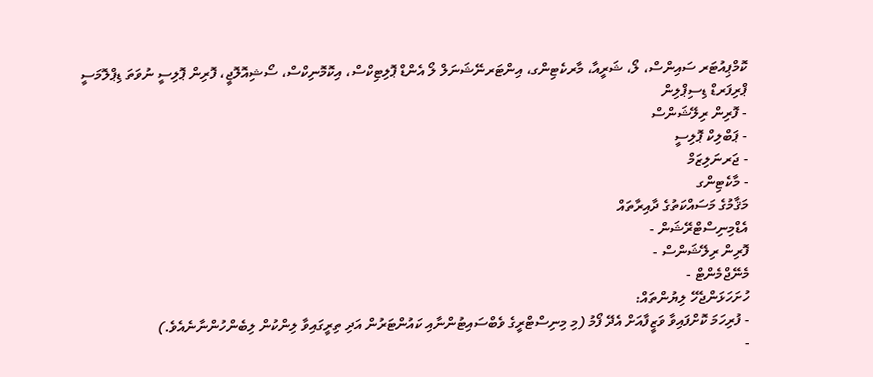ކޮމްޕިއުޓަރ ސައިންސް، ލޯ، ޝަރީއާ، މާރކެޓިންގ، އިންޓަރނޭޝަނަލް ލޯ އެންޑް ޕޮލިޓިކްސް، އިކޮމޮނިކްސް، ސޯޝިއޮލޮޖީ، ފޮރިން ޕޮލިސީ ނުވަތަ ޑިޕްލޮމަސީ
ޕްރިފަރޑް ޑިސިޕްލިން
- ފޮރިން ރިލޭޝަންސް
- ޕަބްލިކް ޕޮލިސީ
- ޖަރނަލިޒަމް
- މާކެޓިންގ
މަޤާމުގެ މަސައްކަތުގެ ދާއިރާތައް
އެޑްމިނިސްޓްރޭޝަން -
ފޮރިން ރިލޭޝަންސް -
މެނޭޖްމެންޓް -
ހުށަހަޅަންޖެހޭ ލިޔުންތައް:
- ފުރިހަމަ ކޮށްފައިވާ ވަޒީފާއަށް އެދޭ ފޯމު (މި މިނިސްޓްރީގެ ވެބްސައިޓުންނާއި ކައުންޓަރުން އަދި ތިރީގައިވާ ލިންކުން ލިބެންހުންނާނެއެވެ.)
-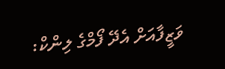ވަޒީފާއަށް އެދޭ ފޯމްގެ ލިންކް: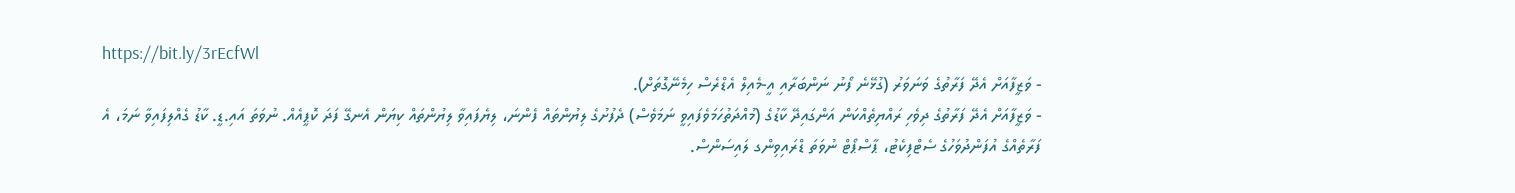https://bit.ly/3rEcfWl
- ވަޒީފާއަށް އެދޭ ފަރާތުގެ ވަނަވަރު (ގުޅޭނެ ފޯނު ނަންބަރާއި އީ-މެއިލް އެޑްރެސް ހިމެނޭގޮތަށް).
- ވަޒީފާއަށް އެދޭ ފަރާތުގެ ދިވެހި ރައްޔިތެއްކަން އަންގައިދޭ ކާޑުގެ (މުއްދަތުހަމަވެފައިވީ ނަމަވެސް) ދެފުށުގެ ލިޔުންތައް ފެންނަ، ލިޔެފައިވާ ލިޔުންތައް ކިޔަން އެނގޭ ފަދަ ކޮޕީއެއް. ނުވަތަ އައި.ޑީ. ކާޑު ގެއްލިފައިވާ ނަމަ، އެ ފަރާތެއްގެ އުފަންދުވަހުގެ ސެޓްފިކެޓު، ޕާސްޕޯޓް ނުވަތަ ޑްރައިވިންގ ލައިސަންސް.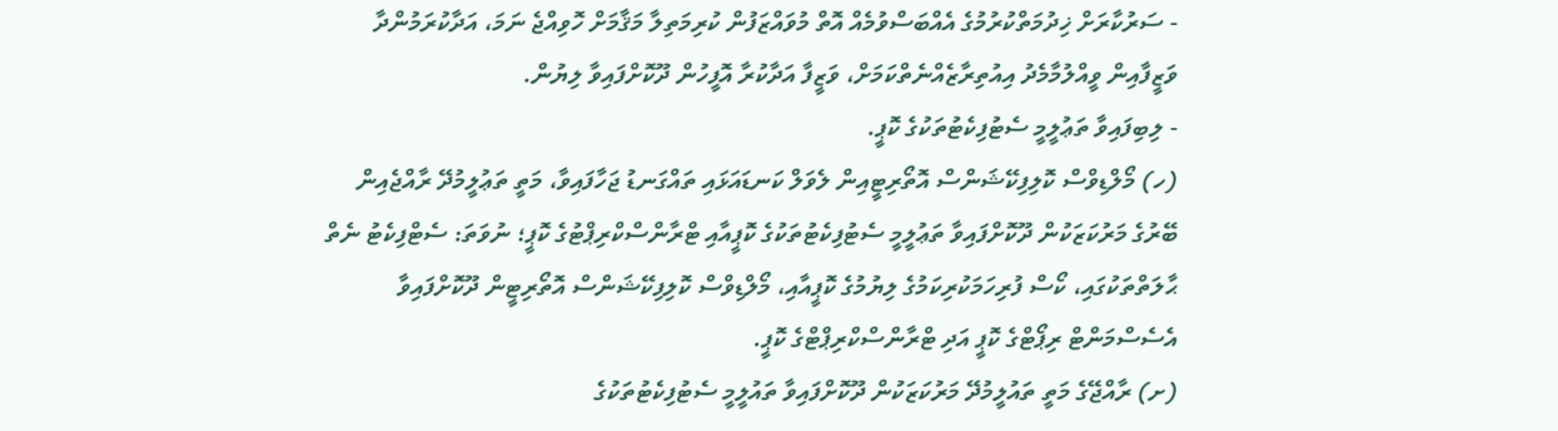- ސަރުކާރަށް ޚިދުމަތްކުރުމުގެ އެއްބަސްވުމެއް އޮތް މުވައްޒަފުން ކުރިމަތިލާ މަޤާމަށް ހޮވިއްޖެ ނަމަ، އަދާކުރަމުންދާ ވަޒީފާއިން ވީއްލުމާމެދު އިއުތިރާޒެއްނެތްކަމަށް، ވަޒީފާ އަދާކުރާ އޮފީހުން ދޫކޮށްފައިވާ ލިޔުން.
- ލިބިފައިވާ ތަޢުލީމީ ސެޓުފިކެޓުތަކުގެ ކޮޕީ.
(ހ) މޯލްޑިވްސް ކޮލިފިކޭޝަންސް އޮތޯރިޓީއިން ލެވަލް ކަނޑައަޅައި ތައްގަނޑު ޖަހާފައިވާ، މަތީ ތަޢުލީމުދޭ ރާއްޖެއިން ބޭރުގެ މަރުކަޒަކުން ދޫކޮށްފައިވާ ތަޢުލީމީ ސެޓުފިކެޓުތަކުގެ ކޮޕީއާއި ޓްރާންސްކްރިޕްޓުގެ ކޮޕީ؛ ނުވަތަ: ސެޓްފިކެޓު ނެތް ޙާލަތްތަކުގައި، ކޯސް ފުރިހަމަކުރިކަމުގެ ލިޔުމުގެ ކޮޕީއާއި، މޯލްޑިވްސް ކޮލިފިކޭޝަންސް އޮތޯރިޓީން ދޫކޮށްފައިވާ އެސެސްމަންޓް ރިޕޯޓްގެ ކޮޕީ އަދި ޓްރާންސްކްރިޕްޓްގެ ކޮޕީ.
(ށ) ރާއްޖޭގެ މަތީ ތައުލީމުދޭ މަރުކަޒަކުން ދޫކޮށްފައިވާ ތައުލީމީ ސެޓުފިކެޓުތަކުގެ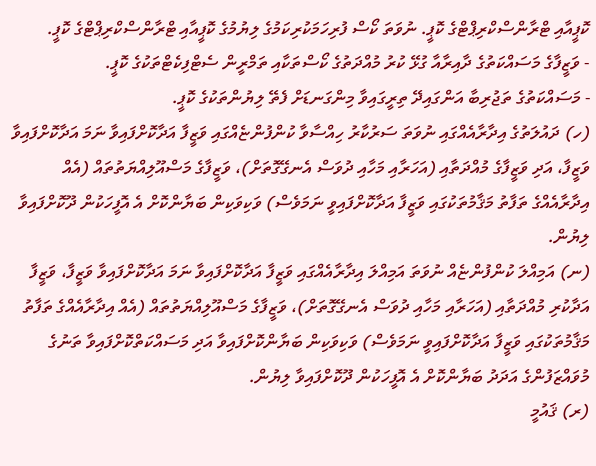ކޮޕީއާއި ޓްރާންސްކްރިޕްޓްގެ ކޮޕީ. ނުވަތަ ކޯސް ފުރިހަމަކުރިކަމުގެ ލިޔުމުގެ ކޮޕީއާއި ޓްރާންސްކްރިޕްޓްގެ ކޮޕީ.
- ވަޒީފާގެ މަސައްކަތުގެ ދާއިރާއާ ގުޅޭ ކުރު މުއްދަތުގެ ކޯސްތަކާއި ތަމްރީން ސެޓްފިކެޓްތަކުގެ ކޮޕީ.
- މަސައްކަތުގެ ތަޖުރިބާ އަންގައިދޭ ތިރީގައިވާ މިންގަނޑަށް ފެތޭ ލިޔުންތަކުގެ ކޮޕީ.
(ހ) ދައުލަތުގެ އިދާރާއެއްގައި ނުވަތަ ސަރުކާރު ހިއްސާވާ ކުންފުންޏެއްގައި ވަޒީފާ އަދާކޮށްފައިވާ ނަމަ އަދާކޮށްފައިވާ ވަޒީފާ، އަދި ވަޒީފާގެ މުއްދަތާއި (އަހަރާއި މަހާއި ދުވަސް އެނގޭގޮތަށް)، ވަޒީފާގެ މަސްއޫލިއްޔަތުތައް (އެއް އިދާރާއެއްގެ ތަފާތު މަޤާމުތަކުގައި ވަޒީފާ އަދާކޮށްފައިވީ ނަމަވެސް) ވަކިވަކިން ބަޔާންކޮށް އެ އޮފީހަކުން ދޫކޮށްފައިވާ ލިޔުން.
(ނ) އަމިއްލަ ކުންފުންޏެއް ނުވަތަ އަމިއްލަ އިދާރާއެއްގައި ވަޒީފާ އަދާކޮށްފައިވާ ނަމަ އަދާކޮށްފައިވާ ވަޒީފާ، ވަޒީފާ އަދާކުރި މުއްދަތާއި (އަހަރާއި މަހާއި ދުވަސް އެނގޭގޮތަށް)، ވަޒީފާގެ މަސްއޫލިއްޔަތުތައް (އެއް އިދާރާއެއްގެ ތަފާތު މަޤާމުތަކުގައި ވަޒީފާ އަދާކޮށްފައިވީ ނަމަވެސް) ވަކިވަކިން ބަޔާންކޮށްފައިވާ އަދި މަސައްކަތްކޮށްފައިވާ ތަނުގެ މުވައްޒަފުންގެ އަދަދު ބަޔާންކޮށް އެ އޮފީހަކުން ދޫކޮށްފައިވާ ލިޔުން.
(ރ) ޤައުމީ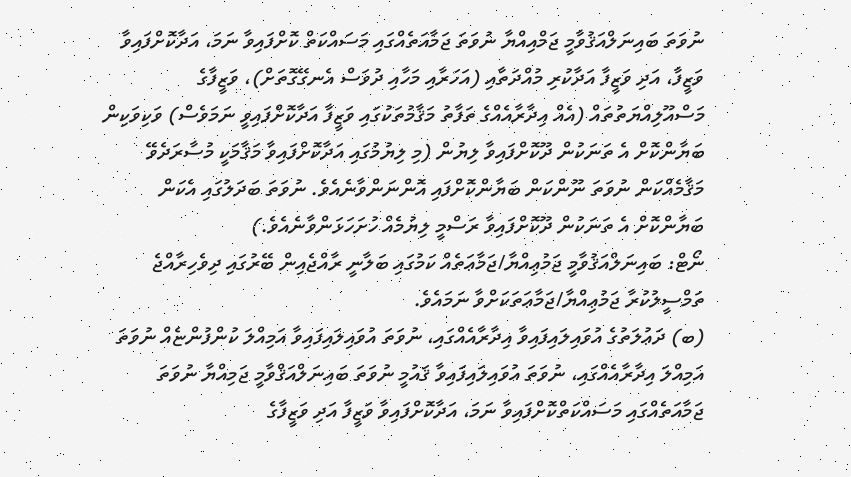ނުވަތަ ބައިނަލްއަޤުވާމީ ޖަމްއިއްޔާ ނުވަތަ ޖަމާއަތެއްގައި މަސައްކަތް ކޮށްފައިވާ ނަމަ، އަދާކޮށްފައިވާ ވަޒީފާ، އަދި ވަޒީފާ އަދާކުރި މުއްދަތާއި (އަހަރާއި މަހާއި ދުވަސް އެނގޭގޮތަށް)، ވަޒީފާގެ މަސްއޫލިއްޔަތުތައް (އެއް އިދާރާއެއްގެ ތަފާތު މަޤާމުތަކުގައި ވަޒީފާ އަދާކޮށްފައިވީ ނަމަވެސް) ވަކިވަކިން ބަޔާންކޮށް އެ ތަނަކުން ދޫކޮށްފައިވާ ލިޔުން (މި ލިޔުމުގައި އަދާކޮށްފައިވާ މަޤާމަކީ މުސާރަދެވޭ މަޤާމެއްކަން ނުވަތަ ނޫންކަން ބަޔާންކޮށްފައި އޮންނަންވާނެއެވެ. ނުވަތަ ބަދަލުގައި އެކަން ބަޔާންކޮށް އެ ތަނަކުން ދޫކޮށްފައިވާ ރަސްމީ ލިޔުމެއް ހުށަހަޅަންވާނެއެވެ.)
ނޯޓް: ބައިނަލްއަޤުވާމީ ޖަމުޢިއްޔާ/ޖަމާޢަތެއް ކަމުގައި ބަލާނީ ރާއްޖެއިން ބޭރުގައި ދިވެހިރާއްޖެ ތަމްސީލުކުރާ ޖަމުޢިއްޔާ/ޖަމާޢަތަކަށްވާ ނަމައެވެ.
(ބ) ދަޢުލަތުގެ އުވައިލައިފައިވާ އިދާރާއެއްގައި، ނުވަތަ އުވައިލައިފައިވާ އަމިއްލަ ކުންފުންޏެއް ނުވަތަ އަމިއްލަ އިދާރާއެއްގައި، ނުވަތަ އުވައިލައިފައިވާ ޤައުމީ ނުވަތަ ބައިނަލްއަޤްވާމީ ޖަމިއްޔާ ނުވަތަ ޖަމާއަތެއްގައި މަސައްކަތްކޮށްފައިވާ ނަމަ، އަދާކޮށްފައިވާ ވަޒީފާ އަދި ވަޒީފާގެ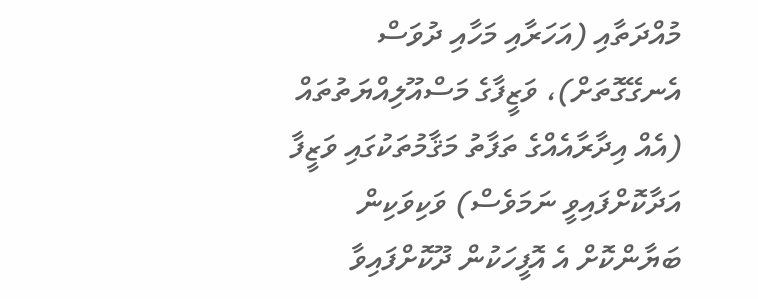މުއްދަތާއި (އަހަރާއި މަހާއި ދުވަސް އެނގޭގޮތަށް)، ވަޒީފާގެ މަސްއޫލިއްޔަތުތައް (އެއް އިދާރާއެއްގެ ތަފާތު މަޤާމުތަކުގައި ވަޒީފާ އަދާކޮށްފައިވީ ނަމަވެސް) ވަކިވަކިން ބަޔާންކޮށް އެ އޮފީހަކުން ދޫކޮށްފައިވާ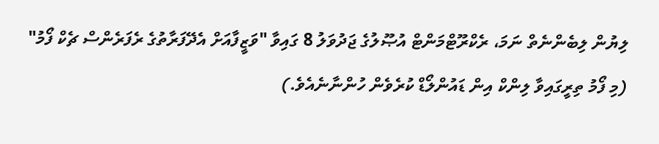ލިޔުން ލިބެންނެތް ނަމަ، ރެކްރޫޓްމަންޓް އުޞޫލުގެ ޖަދުވަލު 8 ގައިވާ "ވަޒީފާއަށް އެދޭފަރާތުގެ ރެފަރެންސް ޗެކް ފޯމު" (މި ފޯމު ތިރީގައިވާ ލިންކް އިން ޑައުންލޯޑް ކުރެވެން ހުންނާނެއެވެ.)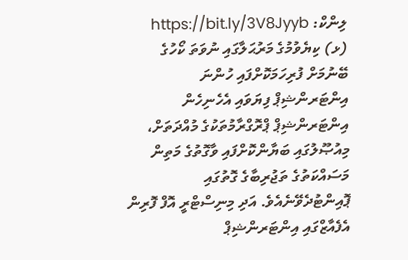ލިންކް: https://bit.ly/3V8Jyyb
(ޅ) ކިޔެވުމުގެ މަރުޙަލާގައި ނުވަތަ ކޯހުގެ ބޭނުމަށް ފުރިހަމަކޮށްފައި ހުންނަ އިންޓަރންޝިޕް ފިޔަވައި އެހެނިހެން އިންޓަރންޝިޕް ޕްރޮގްރާމުތަކުގެ މުއްދަތަށް، މިއުޞޫލުގައި ބަޔާންކޮށްފައި ވާގޮތުގެ މަތިން މަސައްކަތުގެ ތަޖުރިބާގެ ގޮތުގައި ޕޮއިންޓުދެވޭނެއެވެ. އަދި މިނިސްޓްރީ އޮފް ފޮރިން އެފެއާޒްގައި އިންޓަރންޝިޕް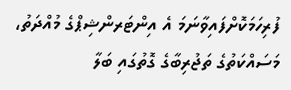ފުރިހަމަކޮށްފައިވާނަމަ އެ އިންޓަރންޝިޕްގެ މުއްދަތު، މަސައްކަތުގެ ތަޖުރިބާގެ ގޮތުގައި ބަލާ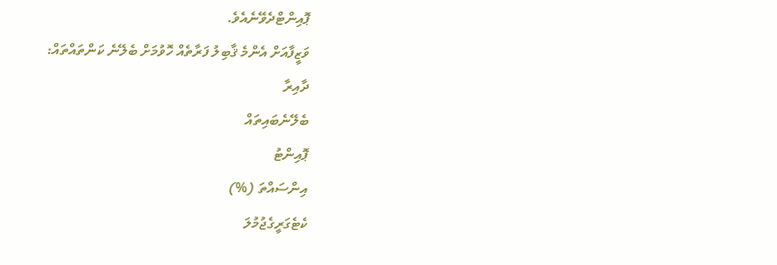ޕޮއިންޓްދެވޭނެއެވެ.
ވަޒީފާއަށް އެންމެ ޤާބިލު ފަރާތެއް ހޮވުމަށް ބެލޭނެ ކަންތައްތައް:
ދާއިރާ
ބެލޭނެބައިތައް
ޕޮއިންޓު
އިންސައްތަ (%)
ކެޓެގަރީގެޖުމުލަ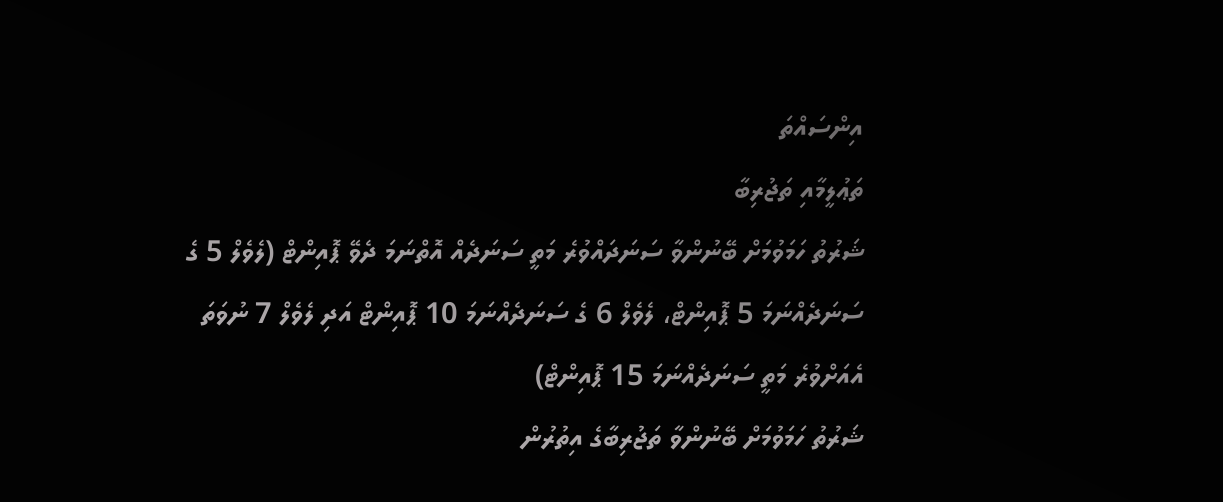އިންސައްތަ
ތަޢުލީމާއި ތަޖުރިބާ
ޝަރުތު ހަމަވުމަށް ބޭނުންވާ ސަނަދައްވުރެ މަތީ ސަނަދެއް އޮތްނަމަ ދެވޭ ޕޮއިންޓް (ލެވެލް 5 ގެ ސަނަދެއްނަމަ 5 ޕޮއިންޓް، ލެވެލް 6 ގެ ސަނަދެއްނަމަ 10 ޕޮއިންޓް އަދި ލެވެލް 7 ނުވަތަ އެއަށްވުރެ މަތީ ސަނަދެއްނަމަ 15 ޕޮއިންޓް)
ޝަރުތު ހަމަވުމަށް ބޭނުންވާ ތަޖުރިބާގެ އިތުރުން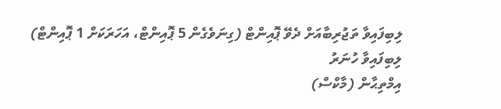ލިބިފައިވާ ތަޖުރިބާއަށް ދެވޭ ޕޮއިންޓް (ގިނަވެގެން 5 ޕޮއިންޓް، އަހަރަކަށް 1 ޕޮއިންޓް)
ލިބިފައިވާ ހުނަރު
އިމްތިޙާން (މާކްސް)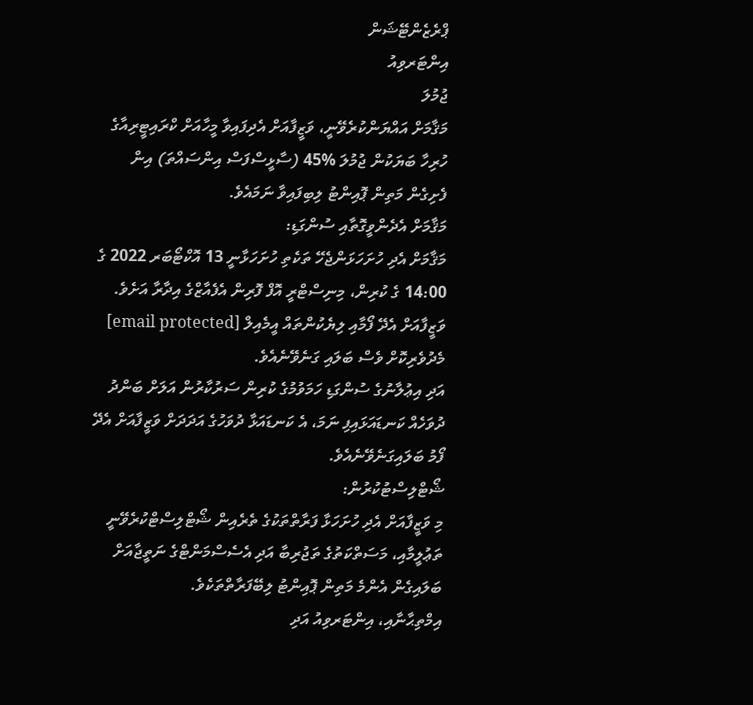ޕްރެޒެންޓޭޝަން
އިންޓަރވިއު
ޖުމުލަ
މަޤާމަށް އައްޔަންކުރެވޭނީ، ވަޒީފާއަށް އެދިފައިވާ މީހާއަށް ކްރައިޓީރިއާގެ ހުރިހާ ބަޔަކުން ޖުމުލަ %45 (ސާޅީސްފަސް އިންސައްތަ) އިން ފެށިގެން މަތިން ޕޮއިންޓު ލިބިފައިވާ ނަމައެވެ.
މަޤާމަށް އެދެންވީގޮތާއި ސުންގަޑި:
މަޤާމަށް އެދި ހުށަހަޅަންޖެހޭ ތަކެތި ހުށަހަޅާނީ 13 އޮކްޓޯބަރ 2022 ގެ 14:00 ގެ ކުރިން، މިނިސްޓްރީ އޮފް ފޮރިން އެފެއާޒްގެ އިދާރާ އަށެވެ. ވަޒީފާއަށް އެދޭ ފޯމާއި ލިޔެކުންތައް އީމެއިލް [email protected] މެދުވެރިކޮށް ވެސް ބަލައި ގަނެވޭނެއެވެ.
އަދި އިޢުލާނުގެ ސުންގަޑި ހަމަވުމުގެ ކުރިން ސަރުކާރުން އަލަށް ބަންދު ދުވަހެއް ކަނޑައަޅައިފި ނަމަ، އެ ކަނޑައަޅާ ދުވަހުގެ އަދަދަށް ވަޒީފާއަށް އެދޭ ފޯމު ބަލައިގަނެވޭނެއެވެ.
ޝޯޓްލިސްޓުކުރުން:
މި ވަޒީފާއަށް އެދި ހުށަހަޅާ ފަރާތްތަކުގެ ތެރެއިން ޝޯޓްލިސްޓްކުރެވޭނީ ތަޢުލީމާއި، މަސަތްކަތުގެ ތަޖުރިބާ އަދި އެސެސްމަންޓްގެ ނަތީޖާއަށް ބަލައިގެން އެންމެ މަތިން ޕޮއިންޓު ލިބޭފަރާތްތަކެވެ.
އިމްތިޙާނާއި، އިންޓަރވިއު އަދި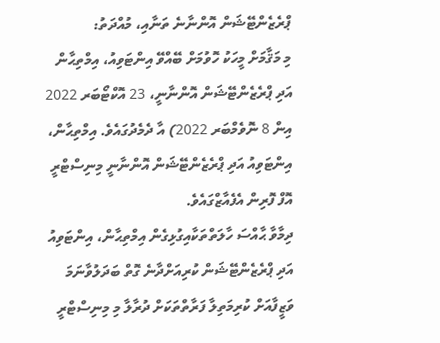ޕްރެޒެންޓޭޝަން އޮންނާނެ ތަނާއި، މުއްދަތު:
މި މަޤާމަށް މީހަކު ހޮވުމަށް ބޭއްވޭ އިންޓަވިއު، އިމްތިޙާން އަދި ޕްރެޒެންޓޭޝަން އޮންނާނީ، 23 އޮކްޓޯބަރ 2022 އިން 8 ނޮވެމްބަރ 2022) އާ ދެމެދުގައެވެ. އިމްތިޙާން، އިންޓަވިއު އަދި ޕްރެޒެންޓޭޝަން އޮންނާނީ މިނިސްޓްރީ އޮފް ފޮރިން އެފެއާޒްގައެވެ.
ދިމާވާ ޙާއްސަ ހާލަތްތަކާއިގުޅިގެން އިމްތިޙާން، އިންޓަވިއު އަދި ޕްރެޒެންޓޭޝަން ކުރިއަށްދާނެ ގޮތް ބަދަލުވާނަމަ ވަޒީފާއަށް ކުރިމަތިލާ ފަރާތްތަކަށް ދުރާލާ މި މިނިސްޓްރީ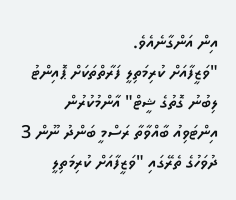އިން އަންގާނެއެވެ.
"ވަޒީފާއަށް ކުރިމަތިލީ ފަރާތްތަކަށް ޕޮއިންޓު ލިބުނު ގޮތުގެ ޝީޓް" އާންމުކުރުން
އިންޓަވިއު ބާއްވާތާ ރަސްމީ ބަންދު ނޫން 3 ދުވަހުގެ ތެރޭގައި "ވަޒީފާއަށް ކުރިމަތިލީ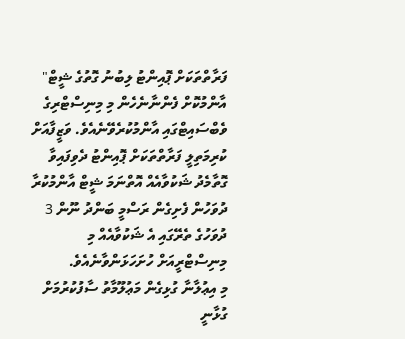ފަރާތްތަކަށް ޕޮއިންޓު ލިބުނު ގޮތުގެ ޝީޓް" އާންމުކޮށް ފެންނާނެހެން މި މިނިސްޓްރިގެ ވެބްސައިޓްގައި އާންމުކުރެވޭނެއެވެ. ވަޒީފާއަށް ކުރިމަތިލީ ފަރާތްތަކަށް ޕޮއިންޓު ދެވިފައިވާ ގޮތާމެދު ޝަކުވާއެއް އޮތްނަމަ ޝީޓް އާންމުކުރާ ދުވަހުން ފެށިގެން ރަސްމީ ބަންދު ނޫން 3 ދުވަހުގެ ތެރޭގައި އެ ޝަކުވާއެއް މި މިނިސްޓްރީއަށް ހުށަހަޅަންވާނެއެވެ.
މި އިޢުލާނާ ގުޅިގެން މަޢުލޫމާތު ސާފުކުރުމަށް ގުޅާނީ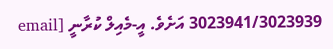3023941/3023939 އަށެވެ. އީ-މެއިލް ކުރާނީ [email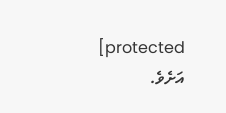protected] އަށެވެ.